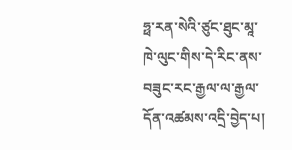ཧྥ་རན་སེའི་ཙུང་ཐུང་མཱ་ཁེ་ལུང་གིས་དེ་རིང་ནས་བཟུང་རང་རྒྱལ་ལ་རྒྱལ་དོན་འཚམས་འདྲི་བྱེད་པ།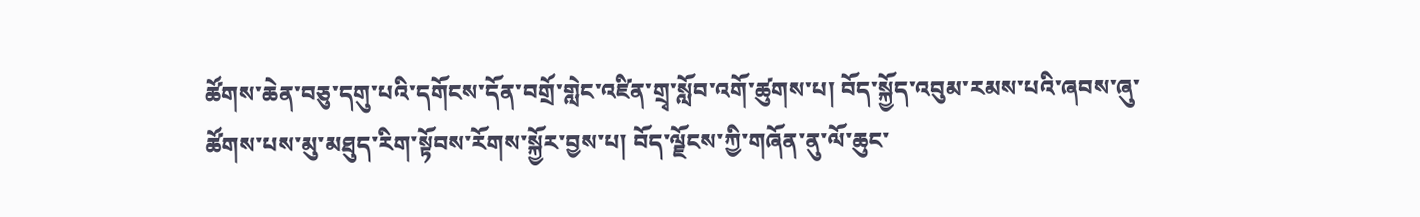ཚོགས་ཆེན་བཅུ་དགུ་པའི་དགོངས་དོན་བགྲོ་གླེང་འཛིན་གྲྭ་སློབ་འགོ་ཚུགས་པ། བོད་སྐྱོད་འབུམ་རམས་པའི་ཞབས་ཞུ་ཚོགས་པས་མུ་མཐུད་རིག་སྟོབས་རོགས་སྐྱོར་བྱས་པ། བོད་ལྗོངས་ཀྱི་གཞོན་ནུ་ལོ་ཆུང་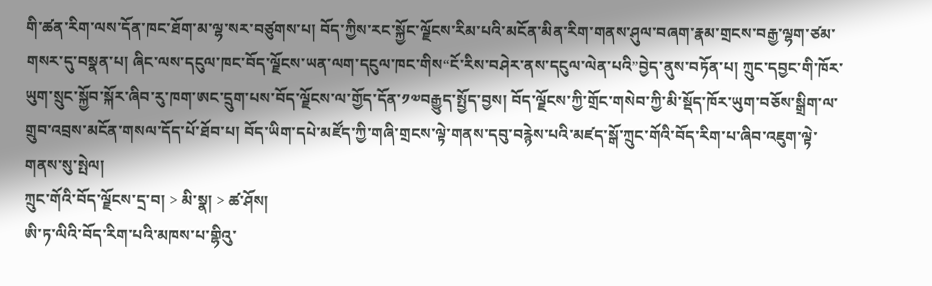གི་ཚན་རིག་ལས་དོན་ཁང་ཐོག་མ་ལྷ་སར་བཙུགས་པ། བོད་ཀྱིས་རང་སྐྱོང་ལྗོངས་རིམ་པའི་མངོན་མིན་རིག་གནས་ཤུལ་བཞག་རྣམ་གྲངས་བརྒྱ་ལྷག་ཙམ་གསར་དུ་བསྣན་པ། ཞིང་ལས་དངུལ་ཁང་བོད་ལྗོངས་ཡན་ལག་དངུལ་ཁང་གིས“ངོ་རིས་བཤེར་ནས་དངུལ་ལེན་པའི”བྱེད་ནུས་བཏོན་པ། ཀྲུང་དབྱང་གི་ཁོར་ཡུག་སྲུང་སྐྱོབ་སྐོར་ཞིབ་རུ་ཁག་ཨང་དྲུག་པས་བོད་ལྗོངས་ལ་གྱོད་དོན་༡༧བརྒྱུད་སྤྱོད་བྱས། བོད་ལྗོངས་ཀྱི་གྲོང་གསེབ་ཀྱི་མི་སྡོད་ཁོར་ཡུག་བཅོས་སྒྲིག་ལ་གྲུབ་འབྲས་མངོན་གསལ་དོད་པོ་ཐོབ་པ། བོད་ཡིག་དཔེ་མཛོད་ཀྱི་གཞི་གྲངས་ལྟེ་གནས་དབུ་བརྙེས་པའི་མཛད་སྒོ་ཀྲུང་གོའི་བོད་རིག་པ་ཞིབ་འཇུག་ལྟེ་གནས་སུ་སྤེལ།
ཀྲུང་གོའི་བོད་ལྗོངས་དྲ་བ། > མི་སྣ། > ཚ་ཤོས།
ཨི་ཏ་ལིའི་བོད་རིག་པའི་མཁས་པ་གྷིའུ་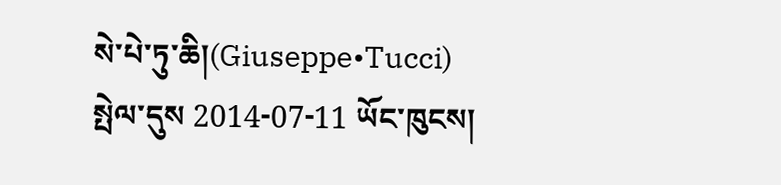སེ་པེ་ཏུ་ཆི།(Giuseppe•Tucci)
སྤེལ་དུས 2014-07-11 ཡོང་ཁུངས།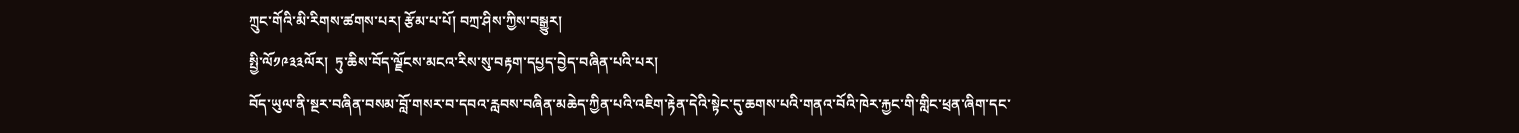ཀྲུང་གོའི་མི་རིགས་ཚགས་པར། རྩོམ་པ་པོ། བཀྲ་ཤིས་ཀྱིས་བསྒྱུར།
སྤྱི་ལོ༡༩༣༣ལོར།  ཏུ་ཆིས་བོད་ལྗོངས་མངའ་རིས་སུ་བརྟག་དཔྱད་བྱེད་བཞིན་པའི་པར།
བོད་ཡུལ་ནི་སྔར་བཞིན་བསམ་བློ་གསར་བ་དབའ་རླབས་བཞིན་མཆེད་ཀྱིན་པའི་འཇིག་རྟེན་དེའི་སྟེང་དུ་ཆགས་པའི་གནའ་བོའི་ཁེར་རྐྱང་གི་གླིང་ཕྲན་ཞིག་དང་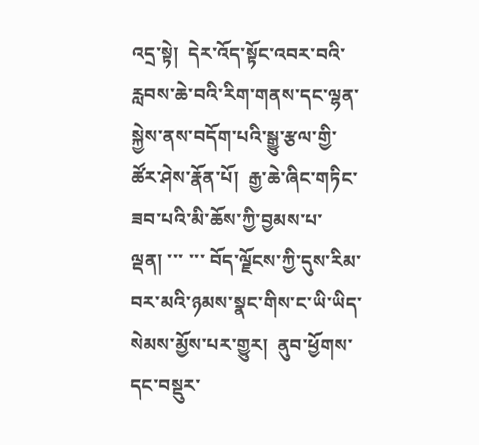འདྲ་སྟེ།  དེར་འོད་སྟོང་འབར་བའི་རླབས་ཆེ་བའི་རིག་གནས་དང་ལྷན་སྐྱེས་ནས་བདོག་པའི་སྒྱུ་རྩལ་གྱི་ཚོར་ཤེས་རྣོན་པོ།  རྒྱ་ཆེ་ཞིང་གཏིང་ཟབ་པའི་མི་ཆོས་ཀྱི་བྱམས་པ་ལྡན། ་་་ ་་་ བོད་ལྗོངས་ཀྱི་དུས་རིམ་བར་མའི་ཉམས་སྣང་གིས་ང་ཡི་ཡིད་སེམས་མྱོས་པར་གྱུར།  ནུབ་ཕྱོགས་དང་བསྡུར་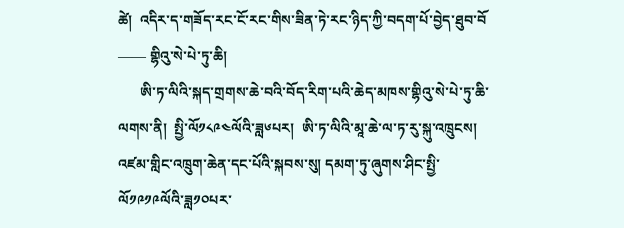ཚེ།  འདིར་ད་གཟོད་རང་ངོ་རང་གིས་ཟིན་ཏེ་རང་ཉིད་ཀྱི་བདག་པོ་བྱེད་ཐུབ་བོ
—— གྷིའུ་སེ་པེ་ཏུ་ཆི།
      ཨི་ཏ་ལིའི་སྐད་གྲགས་ཆེ་བའི་བོད་རིག་པའི་ཆེད་མཁས་གྷིའུ་སེ་པེ་ཏུ་ཆི་ལགས་ནི།  སྤྱི་ལོ༡༨༩༤ལོའི་ཟླ༦པར།  ཨི་ཏ་ལིའི་མཱ་ཆེ་ལ་ཏ་རུ་སྐུ་འཁྲུངས།  འཛམ་གླིང་འཁྲུག་ཆེན་དང་པོའི་སྐབས་སུ། དམག་ཏུ་ཞུགས་ཤིང་སྤྱི་ལོ༡༩༡༩ལོའི་ཟླ༡༠པར་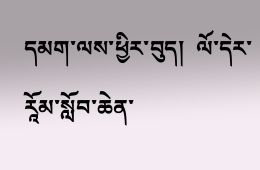དམག་ལས་ཕྱིར་བུད།  ལོ་དེར་རཱོམ་སློབ་ཆེན་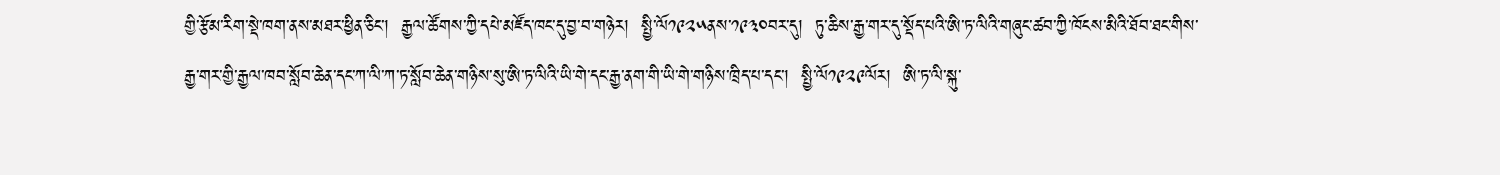གྱི་རྩོམ་རིག་སྡེ་ཁག་ནས་མཐར་ཕྱིན་ཅིང་།  རྒྱལ་ཚོགས་ཀྱི་དཔེ་མཛོད་ཁང་དུ་བྱ་བ་གཉེར།  སྤྱི་ལོ༡༩༢༥ནས་༡༩༣༠བར་དུ།  ཏུ་ཆིས་རྒྱ་གར་དུ་སྡོད་པའི་ཨི་ཏ་ལིའི་གཞུང་ཚབ་ཀྱི་ཁོངས་མིའི་ཐོབ་ཐང་གིས་རྒྱ་གར་གྱི་རྒྱལ་ཁབ་སློབ་ཆེན་དང་ཀ་ལི་ཀ་ཏ་སློབ་ཆེན་གཉིས་སུ་ཨི་ཏ་ལིའི་ཡི་གེ་དང་རྒྱ་ནག་གི་ཡི་གེ་གཉིས་ཁྲིད་པ་དང་།  སྤྱི་ལོ༡༩༢༩ལོར།  ཨི་ཏ་ལི་སྐུ་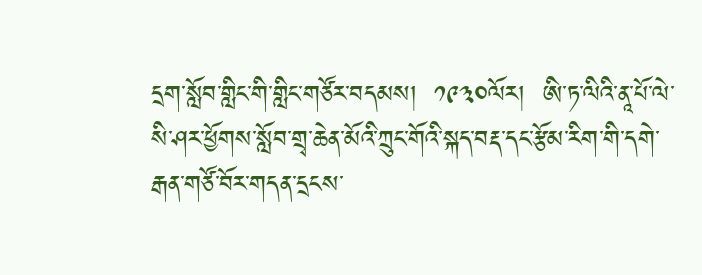དྲག་སློབ་གླིང་གི་གླིང་གཙོར་བདམས།  ༡༩༣༠ལོར།  ཨི་ཏ་ལིའི་ནཱ་པོ་ལེ་སི་ཤར་ཕྱོགས་སློབ་གྲྭ་ཆེན་མོའི་ཀྲུང་གོའི་སྐད་བརྡ་དང་རྩོམ་རིག་གི་དགེ་རྒན་གཙོ་བོར་གདན་དྲངས་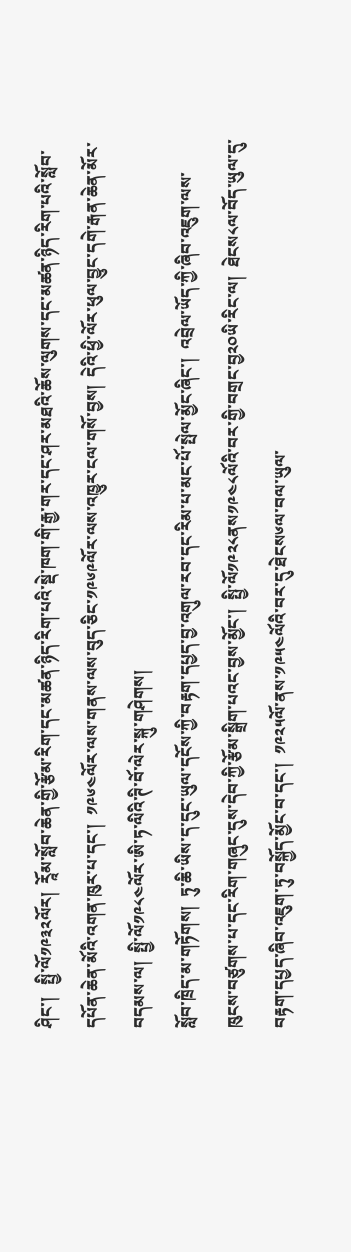ཤིང་།   སྤྱི་ལོ༡༩༣༢ལོར།  རཱོམ་སློབ་ཆེན་གྱི་རྩོམ་རིག་དང་མཚན་ཉིད་རིག་པའི་སྡེ་ཁག་གི་རྒྱ་གར་དང་ཤར་མཐའི་ཆོས་ལུགས་དང་མཚན་ཉིད་རིག་པའི་སློབ་དཔོན་ཆེན་མོའི་འགན་ཁུར་པ་དང་།  ༡༩༦༤ལོར་ལས་གནས་ལས་བུད་ཅིང་༡༩༦༩ལོར་ལས་འཁྱུར་ངལ་གསོ་བྱས།  དེའི་ཕྱི་ལོར་ཕུལ་བྱུང་དགེ་རྒན་ཆེན་མོར་བདམས་ལ།  སྤྱི་ལོ༡༩༨༤ལོར་ཨི་ཏ་ལིའི་ཊི་བོ་ལེར་སྐུ་གཤེགས།
སློབ་ཁྲིད་མ་གཏོགས།  ཏུ་ཆི་ཡིས་ད་དུང་ཡུལ་དངོས་ཀྱི་བརྟག་དཔྱད་བྱ་འགུལ་རབ་དང་རིམ་པ་མང་པོ་སྤེལ་མྱོང་ཞིང་།  འབྲེལ་ཡོད་ཀྱི་ཞིབ་འཇུག་ལས་ཁུངས་བཙུགས་པ་དང་རིག་གཞུང་དུས་དེབ་ཀྱི་རྩོམ་སྒྲིག་པའང་བྱས་མྱོང་།  སྤྱི་ལོ༡༩༢༨ནས༡༩༤༨ལོའི་བར་གྱི་བགྲང་བྱ༢༠ཡི་རིང་ལ།  ཐེངས༨ལ་བོད་ཡུལ་དུ་བརྟག་དཔྱད་ཞིབ་འཇུག་ཏུ་བསྐྱོད་མྱོང་བ་དང་།  ༡༩༢༥ལོ་ནས་༡༩༥༤ལོའི་བར་དུ་ཐེངས༦ལ་བལ་ཡུལ་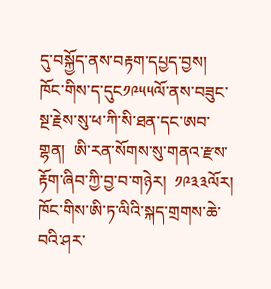དུ་བསྐྱོད་ནས་བརྟག་དཔྱད་བྱས།  ཁོང་གིས་ད་དུང༡༩༥༥ལོ་ནས་བཟུང་སྔ་རྗེས་སུ་ཕ་ཀི་སི་ཐན་དང་ཨབ་གྷན།  ཨི་རན་སོགས་སུ་གནའ་རྫས་རྟོག་ཞིབ་ཀྱི་བྱ་བ་གཉེར།  ༡༩༣༣ལོར།  ཁོང་གིས་ཨི་ཏ་ལིའི་སྐད་གྲགས་ཆེ་བའི་ཤར་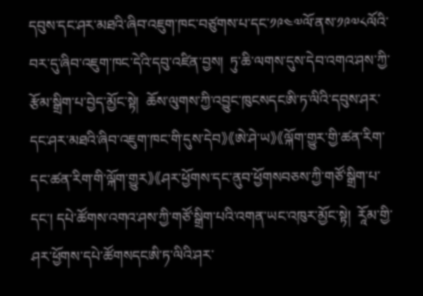དབུས་དང་ཤར་མཐའི་ཞིབ་འཇུག་ཁང་བཙུགས་པ་དང་༡༩༤༧ལོ་ནས་༡༩༧༨ལོའི་བར་དུ་ཞིབ་འཇུག་ཁང་དེའི་དབུ་འཛིན་བྱས།  ཏུ་ཆི་ལགས་དུས་དེབ་འགའ་ཤས་ཀྱི་རྩོམ་སྒྲིག་པ་བྱེད་མྱོང་སྟེ།  ཆོས་ལུགས་ཀྱི་འབྱུང་ཁུངསདངཨི་ཏ་ལིའི་དབུས་ཤར་དང་ཤར་མཐའི་ཞིབ་འཇུག་ཁང་གི་དུས་དེབ》《ཨེ་ཤེ་ཡ》《ལྐོག་གྱུར་གྱི་ཚན་རིག་དང་ཚན་རིག་གི་ལྐོག་གྱུར》《ཤར་ཕྱོགས་དང་ནུབ་ཕྱོགསབཅས་ཀྱི་གཙོ་སྒྲིག་པ་དང་། དཔེ་ཚོགས་འགའ་ཤས་ཀྱི་གཙོ་སྒྲིག་པའི་འགན་ཡང་འཁུར་མྱོང་སྟེ།  རཱོམ་གྱི་ཤར་ཕྱོགས་དཔེ་ཚོགསདངཨི་ཏ་ལིའི་ཤར་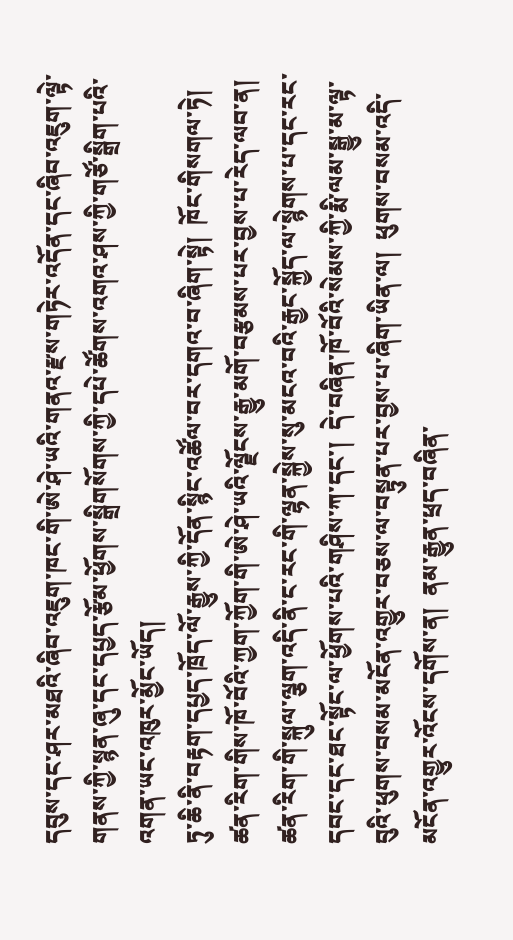དབུས་དང་ཤར་མཐའི་ཞིབ་འཇུག་ཁང་གི་ཨེ་ཤེ་ཡའི་གནའ་རྫས་གཏེར་འདོན་དང་ཞིབ་འཇུག་ལྟེ་གནས་ཀྱི་སྙན་ཞུ་དང་དཔྱད་རྩོམ་ཕྱོགས་སྒྲིགསོགས་ཀྱི་དཔེ་ཚོགས་འགའ་ཤས་ཀྱི་གཙོ་སྒྲིག་པའི་འགན་ཡང་འཁུར་མྱོང་ཡོད།
ཏུ་ཆི་ནི་བརྟག་དཔྱད་ཁྲོད་ལོ་རྒྱུས་ཀྱི་དོན་སྙིང་འཚོལ་བར་དགའ་བ་ཞིག་སྟེ།  ཁོང་གིསགལ་ཏེ།  ཚན་རིག་གིས་ཁོ་བོའི་ཀྱག་ཀྱོག་གི་ཨེ་ཤེ་ཡའི་ལྗོངས་རྒྱུ་མགོ་བརྩམས་པར་བྱས་པ་རེད་ལབ་ན།  ཚན་རིག་གི་སྐུལ་ལྕག་འདི་ནི་ང་རང་གི་ལྷན་སྐྱེས་སུ་མངའ་བའི་རྒྱང་སྐྱོད་ལ་སྙེགས་པ་དང་རང་དབང་དང་ཐང་སྟོང་ལ་ཕྱོགས་པའི་གཤིས་ཀ་དང་།  དེ་བཞིན་ཁོ་བོའི་སེམས་ཀྱི་རྨི་ལམ་སྒྱུ་མ་ལྟ་བུའི་ཕུགས་བསམ་མངོན་འགྱུར་བཅས་ལ་བསྟུན་པར་བྱས་པ་ཞིག་ཡིན་ལ།  ཕུགས་བསམ་འདི་མངོན་འགྱུར་འོངས་དགོས་ན།  ནམ་རྒྱུན་ཕྲད་བཞིན་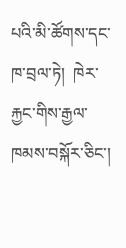པའི་མི་ཚོགས་དང་ཁ་བྲལ་ཏེ།  ཁེར་རྐྱང་གིས་རྒྱལ་ཁམས་བསྐོར་ཅིང་།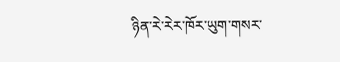ཉིན་རེ་རེར་ཁོར་ཡུག་གསར་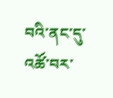བའི་ནང་དུ་འཚོ་བར་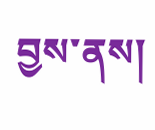བྱས་ནས།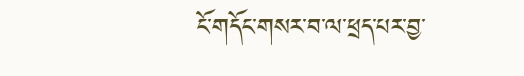ངོ་གདོང་གསར་བ་ལ་ཕྲད་པར་བྱ་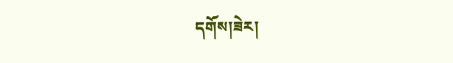དགོས།ཟེར།